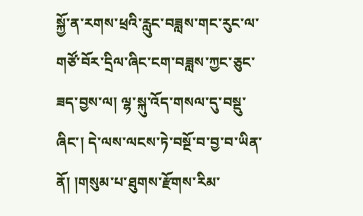སྐྱོ་ན་རགས་ཕྲའི་རླུང་བཟླས་གང་རུང་ལ་གཙོ་བོར་དྲིལ་ཞིང་ངག་བཟླས་ཀྱང་ཅུང་ཟད་བྱས་ལ། ལྷ་སྐུ་འོད་གསལ་དུ་བསྡུ་ཞིང་། དེ་ལས་ལངས་ཏེ་བསྔོ་བ་བྱ་བ་ཡིན་ནོ། །གསུམ་པ་ཐུགས་རྫོགས་རིམ་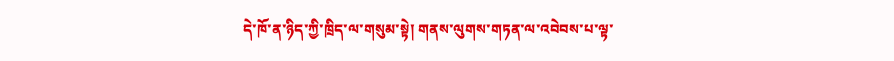དེ་ཁོ་ན་ཉིད་ཀྱི་ཁྲིད་ལ་གསུམ་སྟེ། གནས་ལུགས་གཏན་ལ་འབེབས་པ་ལྟ་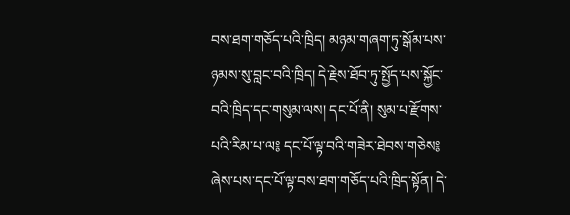བས་ཐག་གཅོད་པའི་ཁྲིད། མཉམ་གཞག་ཏུ་སྒོམ་པས་ཉམས་སུ་བླང་བའི་ཁྲིད། དེ་རྗེས་ཐོབ་ཏུ་སྤྱོད་པས་སྐྱོང་བའི་ཁྲིད་དང་གསུམ་ལས། དང་པོ་ནི། སུམ་པ་རྫོགས་པའི་རིམ་པ་ལ༔ དང་པོ་ལྟ་བའི་གཟེར་ཐེབས་གཅེས༔ ཞེས་པས་དང་པོ་ལྟ་བས་ཐག་གཅོད་པའི་ཁྲིད་སྟོན། དེ་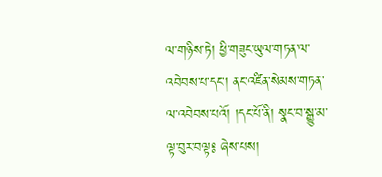ལ་གཉིས་ཏེ། ཕྱི་གཟུང་ཡུལ་གཏན་ལ་འབེབས་པ་དང་། ནང་འཛིན་སེམས་གཏན་ལ་འབེབས་པའོ། །དང་པོ་ནི། སྣང་བ་སྒྱུ་མ་ལྟ་བུར་བལྟ༔ ཞེས་པས།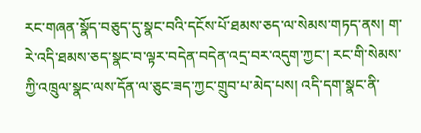རང་གཞན་སྣོད་བཅུད་དུ་སྣང་བའི་དངོས་པོ་ཐམས་ཅད་ལ་སེམས་གཏད་ནས། ག་རེ་འདི་ཐམས་ཅད་སྣང་བ་ལྟར་བདེན་བདེན་འདྲ་བར་འདུག་ཀྱང་། རང་གི་སེམས་ཀྱི་འཁྲུལ་སྣང་ལས་དོན་ལ་ཅུང་ཟད་ཀྱང་གྲུབ་པ་མེད་པས། འདི་དག་སྣང་ནི་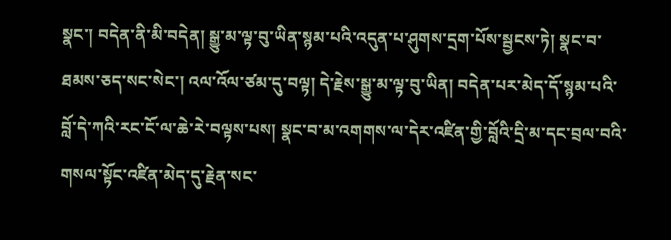སྣང་། བདེན་ནི་མི་བདེན། སྒྱུ་མ་ལྟ་བུ་ཡིན་སྙམ་པའི་འདུན་པ་ཤུགས་དྲག་པོས་སྦྱངས་ཏེ། སྣང་བ་ཐམས་ཅད་སང་སེང་། འལ་འོལ་ཙམ་དུ་བལྟ། དེ་རྗེས་སྒྱུ་མ་ལྟ་བུ་ཡིན། བདེན་པར་མེད་དོ་སྙམ་པའི་བློ་དེ་ཀའི་རང་ངོ་ལ་ཆེ་རེ་བལྟས་པས། སྣང་བ་མ་འགགས་ལ་དེར་འཛིན་གྱི་བློའི་དྲི་མ་དང་བྲལ་བའི་གསལ་སྟོང་འཛིན་མེད་དུ་རྗེན་སང་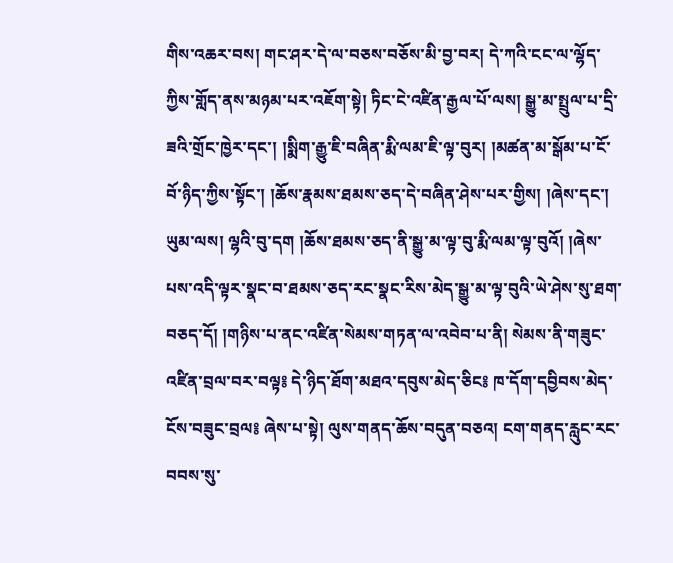གིས་འཆར་བས། གང་ཤར་དེ་ལ་བཅས་བཅོས་མི་བྱ་བར། དེ་ཀའི་ངང་ལ་ལྷོད་ཀྱིས་གློད་ནས་མཉམ་པར་འཇོག་སྟེ། ཏིང་ངེ་འཛིན་རྒྱལ་པོ་ལས། སྒྱུ་མ་སྤྲུལ་པ་དྲི་ཟའི་གྲོང་ཁྱེར་དང་། །སྨིག་རྒྱུ་ཇི་བཞིན་རྨི་ལམ་ཇི་ལྟ་བུར། །མཚན་མ་སྒོམ་པ་ངོ་བོ་ཉིད་ཀྱིས་སྟོང་། །ཆོས་རྣམས་ཐམས་ཅད་དེ་བཞིན་ཤེས་པར་གྱིས། །ཞེས་དང་། ཡུམ་ལས། ལྷའི་བུ་དག །ཆོས་ཐམས་ཅད་ནི་སྒྱུ་མ་ལྟ་བུ་རྨི་ལམ་ལྟ་བུའོ། །ཞེས་པས་འདི་ལྟར་སྣང་བ་ཐམས་ཅད་རང་སྣང་རིས་མེད་སྒྱུ་མ་ལྟ་བུའི་ཡེ་ཤེས་སུ་ཐག་བཅད་དོ། །གཉིས་པ་ནང་འཛིན་སེམས་གཏན་ལ་འབེབ་པ་ནི། སེམས་ནི་གཟུང་འཛིན་བྲལ་བར་བལྟ༔ དེ་ཉིད་ཐོག་མཐའ་དབུས་མེད་ཅིང༔ ཁ་དོག་དབྱིབས་མེད་ངོས་བཟུང་བྲལ༔ ཞེས་པ་སྟེ། ལུས་གནད་ཆོས་བདུན་བཅའ། ངག་གནད་རླུང་རང་བབས་སུ་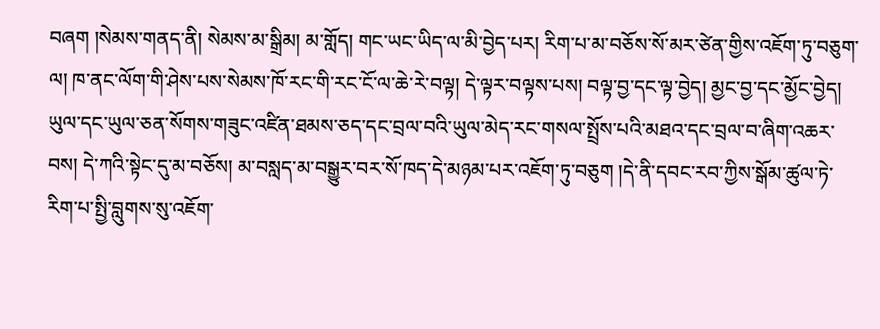བཞག །སེམས་གནད་ནི། སེམས་མ་སྒྲིམ། མ་གློད། གང་ཡང་ཡིད་ལ་མི་བྱེད་པར། རིག་པ་མ་བཅོས་སོ་མར་ཙེན་གྱིས་འཇོག་ཏུ་བཅུག་ལ། ཁ་ནང་ལོག་གི་ཤེས་པས་སེམས་ཁོ་རང་གི་རང་ངོ་ལ་ཆེ་རེ་བལྟ། དེ་ལྟར་བལྟས་པས། བལྟ་བྱ་དང་ལྟ་བྱེད། མྱང་བྱ་དང་མྱོང་བྱེད། ཡུལ་དང་ཡུལ་ཅན་སོགས་གཟུང་འཛིན་ཐམས་ཅད་དང་བྲལ་བའི་ཡུལ་མེད་རང་གསལ་སྤྲོས་པའི་མཐའ་དང་བྲལ་བ་ཞིག་འཆར་བས། དེ་ཀའི་སྟེང་དུ་མ་བཅོས། མ་བསླད་མ་བསྒྱུར་བར་སོ་ཁད་དེ་མཉམ་པར་འཇོག་ཏུ་བཅུག །དེ་ནི་དབང་རབ་ཀྱིས་སྒོམ་ཚུལ་ཏེ་རིག་པ་སྤྱི་བླུགས་སུ་འཇོག་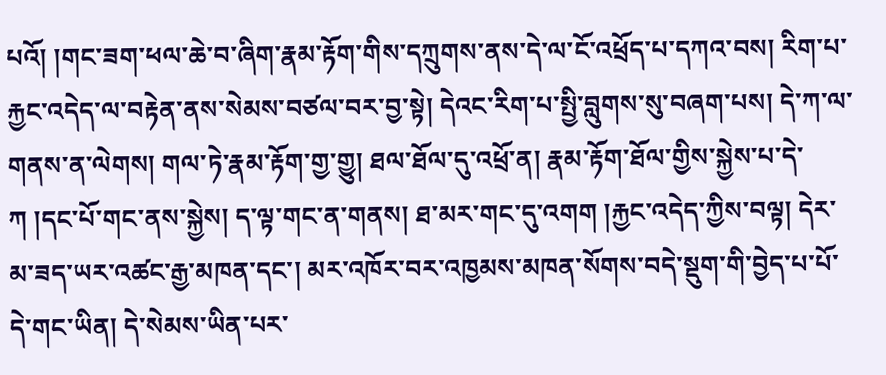པའོ། །གང་ཟག་ཕལ་ཆེ་བ་ཞིག་རྣམ་རྟོག་གིས་དཀྲུགས་ནས་དེ་ལ་ངོ་འཕྲོད་པ་དཀའ་བས། རིག་པ་རྐྱང་འདེད་ལ་བརྟེན་ནས་སེམས་བཙལ་བར་བྱ་སྟེ། དེའང་རིག་པ་སྤྱི་བླུགས་སུ་བཞག་པས། དེ་ཀ་ལ་གནས་ན་ལེགས། གལ་ཏེ་རྣམ་རྟོག་གྱ་གྱུ། ཐལ་ཐོལ་དུ་འཕྲོ་ན། རྣམ་རྟོག་ཐོལ་གྱིས་སྐྱེས་པ་དེ་ཀ །དང་པོ་གང་ནས་སྐྱེས། ད་ལྟ་གང་ན་གནས། ཐ་མར་གང་དུ་འགག །རྐྱང་འདེད་ཀྱིས་བལྟ། དེར་མ་ཟད་ཡར་འཚང་རྒྱ་མཁན་དང་། མར་འཁོར་བར་འཁྱམས་མཁན་སོགས་བདེ་སྡུག་གི་བྱེད་པ་པོ་དེ་གང་ཡིན། དེ་སེམས་ཡིན་པར་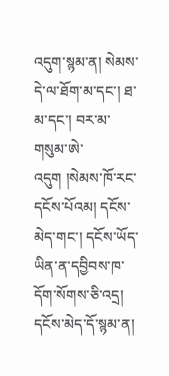འདུག་སྙམ་ན། སེམས་དེ་ལ་ཐོག་མ་དང་། ཐ་མ་དང་། བར་མ་གསུམ་ཨེ་འདུག །སེམས་ཁོ་རང་དངོས་པོའམ། དངོས་མེད་གང་། དངོས་ཡོད་ཡིན་ན་དབྱིབས་ཁ་དོག་སོགས་ཅི་འདྲ། དངོས་མེད་དོ་སྙམ་ན།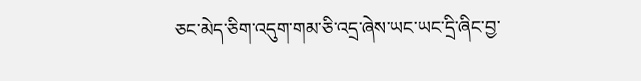ཅང་མེད་ཅིག་འདུག་གམ་ཅི་འདྲ་ཞེས་ཡང་ཡང་དྲི་ཞིང་བྱ་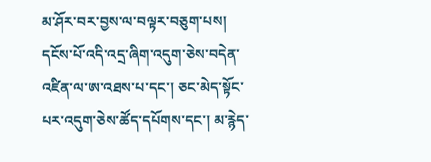མ་ཤོར་བར་བྱས་ལ་བལྟར་བཅུག་པས། དངོས་པོ་འདི་འདྲ་ཞིག་འདུག་ཅེས་བདེན་འཛིན་ལ་ཨ་འཐས་པ་དང་། ཅང་མེད་སྟོང་པར་འདུག་ཅེས་ཚོད་དཔོགས་དང་། མ་རྙེད་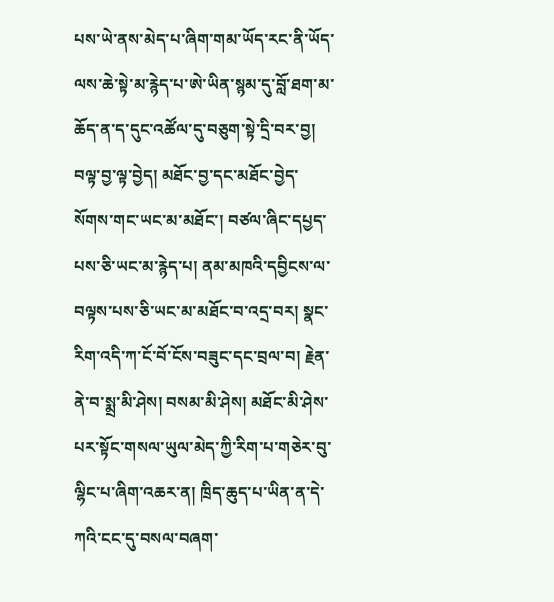པས་ཡེ་ནས་མེད་པ་ཞིག་གམ་ཡོད་རང་ནི་ཡོད་ལས་ཆེ་སྟེ་མ་རྙེད་པ་ཨེ་ཡིན་སྙམ་དུ་བློ་ཐག་མ་ཆོད་ན་ད་དུང་འཚོལ་དུ་བཅུག་སྟེ་དྲི་བར་བྱ། བལྟ་བྱ་ལྟ་བྱེད། མཐོང་བྱ་དང་མཐོང་བྱེད་སོགས་གང་ཡང་མ་མཐོང་། བཙལ་ཞིང་དཔྱད་པས་ཅི་ཡང་མ་རྙེད་པ། ནམ་མཁའི་དབྱིངས་ལ་བལྟས་པས་ཅི་ཡང་མ་མཐོང་བ་འདྲ་བར། སྣང་རིག་འདི་ཀ་ངོ་བོ་ངོས་བཟུང་དང་བྲལ་བ། རྗེན་ནེ་བ་སྨྲ་མི་ཤེས། བསམ་མི་ཤེས། མཐོང་མི་ཤེས་པར་སྟོང་གསལ་ཡུལ་མེད་ཀྱི་རིག་པ་གཅེར་བུ་ལྷིང་པ་ཞིག་འཆར་ན། ཁྲིད་ཆུད་པ་ཡིན་ན་དེ་ཀའི་ངང་དུ་བསལ་བཞག་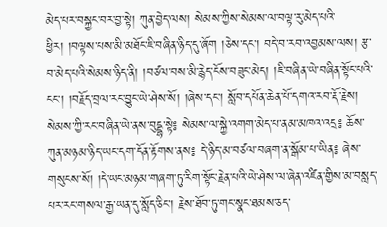མེད་པར་བསྐྱང་བར་བྱ་སྟེ། ཀུན་བྱེད་ལས། སེམས་ཀྱིས་སེམས་ལ་བལྟ་རུ་མེད་པའི་ཕྱིར། །བལྟས་པས་མི་མཐོང་ཇི་བཞིན་ཉིད་དུ་ཞོག །ཅེས་དང་། བདེ་བ་རབ་འབྱམས་ལས། རྩ་བ་མེད་པའི་སེམས་ཉིད་ནི། །བཙལ་བས་མི་རྙེད་ངོས་བཟུང་མེད། །ཇི་བཞིན་ཡེ་བཞིན་སྟོང་པའི་ངང་། །བརྗོད་བྲལ་རང་བྱུང་ཡེ་ཤེས་སོ། །ཞེས་དང་། སློབ་དཔོན་ཆེན་པོ་དགའ་རབ་རྡོ་རྗེས། སེམས་ཀྱི་རང་བཞིན་ཡེ་ནས་བུདྡྷ་སྟེ༔ སེམས་ལ་སྐྱེ་འགག་མེད་པ་ནམ་མཁའ་འདྲ༔ ཆོས་ཀུན་མཉམ་ཉིད་ཡང་དག་དོན་རྟོགས་ནས༔ དེ་ཉིད་མ་བཙལ་བཞག་ན་སྒོམ་པ་ཡིན༔ ཞེས་གསུངས་སོ། །དེ་ཡང་མཉམ་གཞག་ཏུ་རིག་སྟོང་རྗེན་པའི་ཡེ་ཤེས་ལ་ཞེན་འཛིན་གྱིས་མ་བསླད་པར་རང་གསལ་རྒྱ་ཡན་དུ་སློད་ཅིང་། རྗེས་ཐོབ་ཏུ་གང་སྣང་ཐམས་ཅད་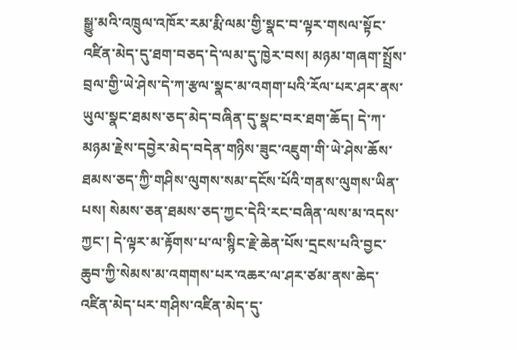སྒྱུ་མའི་འཁྲུལ་འཁོར་རམ་རྨི་ལམ་གྱི་སྣང་བ་ལྟར་གསལ་སྟོང་འཛིན་མེད་དུ་ཐག་བཅད་དེ་ལམ་དུ་ཁྱེར་བས། མཉམ་གཞག་སྤྲོས་བྲལ་གྱི་ཡེ་ཤེས་དེ་ཀ་རྩལ་སྣང་མ་འགག་པའི་རོལ་པར་ཤར་ནས་ཡུལ་སྣང་ཐམས་ཅད་མེད་བཞིན་དུ་སྣང་བར་ཐག་ཆོད། དེ་ཀ་མཉམ་རྗེས་དབྱེར་མེད་བདེན་གཉིས་ཟུང་འཇུག་གི་ཡེ་ཤེས་ཆོས་ཐམས་ཅད་ཀྱི་གཤིས་ལུགས་སམ་དངོས་པོའི་གནས་ལུགས་ཡིན་པས། སེམས་ཅན་ཐམས་ཅད་ཀྱང་དེའི་རང་བཞིན་ལས་མ་འདས་ཀྱང་། དེ་ལྟར་མ་རྟོགས་པ་ལ་སྙིང་རྗེ་ཆེན་པོས་དྲངས་པའི་བྱང་ཆུབ་ཀྱི་སེམས་མ་འགགས་པར་འཆར་ལ་ཤར་ཙམ་ནས་ཆེད་འཛིན་མེད་པར་གཤིས་འཛིན་མེད་དུ་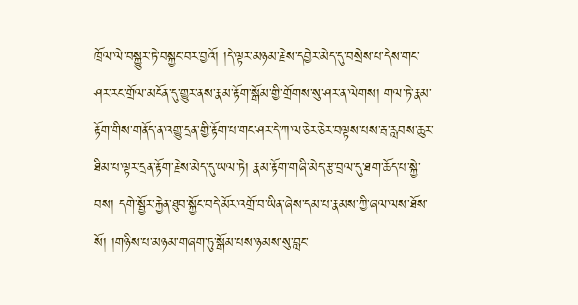ཁྲོལ་ལེ་བསྐྱུར་ཏེ་བསྐྱང་བར་བྱའོ། །དེ་ལྟར་མཉམ་རྗེས་དབྱེར་མེད་དུ་བསྲེས་པ་དེས་གང་ཤར་རང་གྲོལ་མངོན་དུ་གྱུར་ནས་རྣམ་རྟོག་སྒོམ་གྱི་གྲོགས་སུ་ཤར་ན་ལེགས། གལ་ཏེ་རྣམ་རྟོག་གིས་གནོད་ན་འགྱུ་དྲན་གྱི་རྟོག་པ་གང་ཤར་དེ་ཀ་ལ་ཅེར་ཅེར་བལྟས་པས་རྦ་རླབས་ཆུར་ཐིམ་པ་ལྟར་དྲན་རྟོག་རྗེས་མེད་དུ་ཡལ་ཏེ། རྣམ་རྟོག་གཞི་མེད་རྩ་བྲལ་དུ་ཐག་ཆོད་པ་སྐྱེ་བས། དགེ་སྦྱོར་རྐྱེན་ཐུབ་སྐྱོང་བདེ་མོར་འགྲོ་བ་ཡིན་ཞེས་དམ་པ་རྣམས་ཀྱི་ཞལ་ལས་ཐོས་སོ། །གཉིས་པ་མཉམ་གཞག་ཏུ་སྒོམ་པས་ཉམས་སུ་བླང་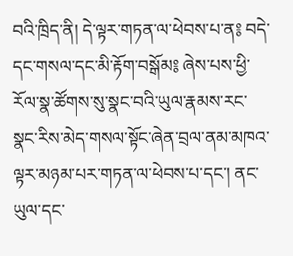བའི་ཁྲིད་ནི། དེ་ལྟར་གཏན་ལ་ཕེབས་པ་ན༔ བདེ་དང་གསལ་དང་མི་རྟོག་བསྒོམ༔ ཞེས་པས་ཕྱི་རོལ་སྣ་ཚོགས་སུ་སྣང་བའི་ཡུལ་རྣམས་རང་སྣང་རིས་མེད་གསལ་སྟོང་ཞེན་བྲལ་ནམ་མཁའ་ལྟར་མཉམ་པར་གཏན་ལ་ཕེབས་པ་དང་། ནང་ཡུལ་དང་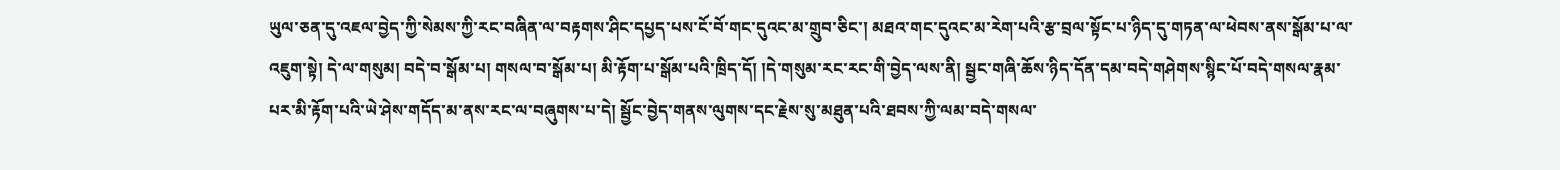ཡུལ་ཅན་དུ་འཇལ་བྱེད་ཀྱི་སེམས་ཀྱི་རང་བཞིན་ལ་བརྟགས་ཤིང་དཔྱད་པས་ངོ་བོ་གང་དུའང་མ་གྲུབ་ཅིང་། མཐའ་གང་དུའང་མ་རེག་པའི་རྩ་བྲལ་སྟོང་པ་ཉིད་དུ་གཏན་ལ་ཕེབས་ནས་སྒོམ་པ་ལ་འཇུག་སྟེ། དེ་ལ་གསུམ། བདེ་བ་སྒོམ་པ། གསལ་བ་སྒོམ་པ། མི་རྟོག་པ་སྒོམ་པའི་ཁྲིད་དོ། །དེ་གསུམ་རང་རང་གི་བྱེད་ལས་ནི། སྦྱང་གཞི་ཆོས་ཉིད་དོན་དམ་བདེ་གཤེགས་སྙིང་པོ་བདེ་གསལ་རྣམ་པར་མི་རྟོག་པའི་ཡེ་ཤེས་གདོད་མ་ནས་རང་ལ་བཞུགས་པ་དེ། སྦྱོང་བྱེད་གནས་ལུགས་དང་རྗེས་སུ་མཐུན་པའི་ཐབས་ཀྱི་ལམ་བདེ་གསལ་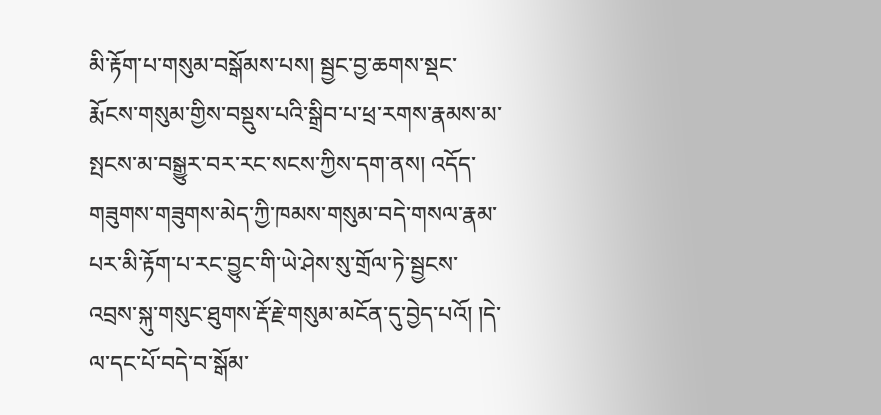མི་རྟོག་པ་གསུམ་བསྒོམས་པས། སྦྱང་བྱ་ཆགས་སྡང་རྨོངས་གསུམ་གྱིས་བསྡུས་པའི་སྒྲིབ་པ་ཕྲ་རགས་རྣམས་མ་སྤངས་མ་བསྒྱུར་བར་རང་སངས་ཀྱིས་དག་ནས། འདོད་གཟུགས་གཟུགས་མེད་ཀྱི་ཁམས་གསུམ་བདེ་གསལ་རྣམ་པར་མི་རྟོག་པ་རང་བྱུང་གི་ཡེ་ཤེས་སུ་གྲོལ་ཏེ་སྦྱངས་འབྲས་སྐུ་གསུང་ཐུགས་རྡོ་རྗེ་གསུམ་མངོན་དུ་བྱེད་པའོ། །དེ་ལ་དང་པོ་བདེ་བ་སྒོམ་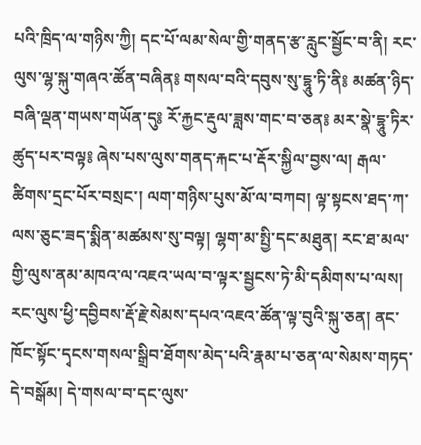པའི་ཁྲིད་ལ་གཉིས་ཀྱི། དང་པོ་ལམ་སེལ་གྱི་གནད་རྩ་རླུང་སྦྱོང་བ་ནི། རང་ལུས་ལྷ་སྐུ་གཞའ་ཚོན་བཞིན༔ གསལ་བའི་དབུས་སུ་དྷཱུ་ཏི་ནི༔ མཚན་ཉིད་བཞི་ལྡན་གཡས་གཡོན་དུ༔ རོ་རྐྱང་རྡུལ་ཟླས་གང་བ་ཅན༔ མར་སྣེ་དྷཱུ་ཏིར་ཚུད་པར་བལྟ༔ ཞེས་པས་ལུས་གནད་རྐང་པ་རྡོར་སྐྱིལ་བྱས་ལ། རྒལ་ཚིགས་དྲང་པོར་བསྲང་། ལག་གཉིས་པུས་མོ་ལ་བཀབ། ལྟ་སྟངས་ཐད་ཀ་ལས་ཅུང་ཟད་སྨིན་མཚམས་སུ་བལྟ། ལྷག་མ་སྤྱི་དང་མཐུན། རང་ཐ་མལ་གྱི་ལུས་ནམ་མཁའ་ལ་འཇའ་ཡལ་བ་ལྟར་སྦྱངས་ཏེ་མི་དམིགས་པ་ལས། རང་ལུས་ཕྱི་དབྱིབས་རྡོ་རྗེ་སེམས་དཔའ་འཇའ་ཚོན་ལྟ་བུའི་སྐུ་ཅན། ནང་ཁོང་སྟོང་དྭངས་གསལ་སྒྲིབ་ཐོགས་མེད་པའི་རྣམ་པ་ཅན་ལ་སེམས་གཏད་དེ་བསྒོམ། དེ་གསལ་བ་དང་ལུས་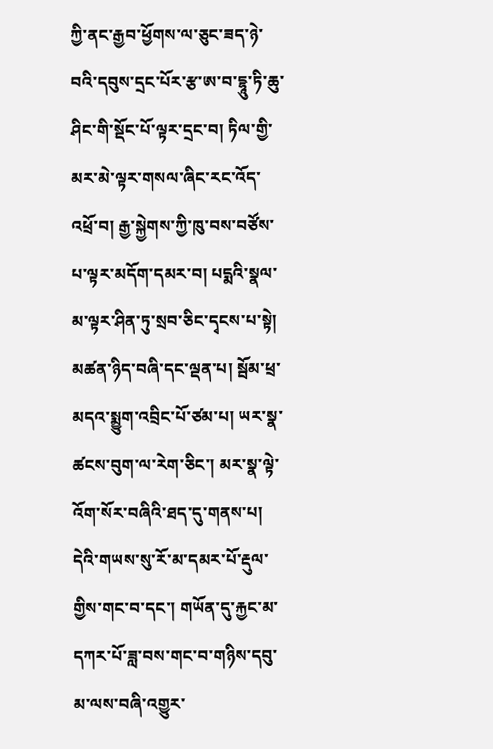ཀྱི་ནང་རྒྱབ་ཕྱོགས་ལ་ཅུང་ཟད་ཉེ་བའི་དབུས་དྲང་པོར་རྩ་ཨ་བ་དྷཱུ་ཏི་ཆུ་ཤིང་གི་སྡོང་པོ་ལྟར་དྲང་བ། ཏིལ་གྱི་མར་མེ་ལྟར་གསལ་ཞིང་རང་འོད་འཕྲོ་བ། རྒྱ་སྐྱེགས་ཀྱི་ཁུ་བས་བཙོས་པ་ལྟར་མདོག་དམར་བ། པདྨའི་སྣལ་མ་ལྟར་ཤིན་ཏུ་སྲབ་ཅིང་དྭངས་པ་སྟེ། མཚན་ཉིད་བཞི་དང་ལྡན་པ། སྦོམ་ཕྲ་མདའ་སྨྱུག་འབྲིང་པོ་ཙམ་པ། ཡར་སྣ་ཚངས་བུག་ལ་རེག་ཅིང་། མར་སྣ་ལྟེ་འོག་སོར་བཞིའི་ཐད་དུ་གནས་པ། དེའི་གཡས་སུ་རོ་མ་དམར་པོ་རྡུལ་གྱིས་གང་བ་དང་། གཡོན་དུ་རྐྱང་མ་དཀར་པོ་ཟླ་བས་གང་བ་གཉིས་དབུ་མ་ལས་བཞི་འགྱུར་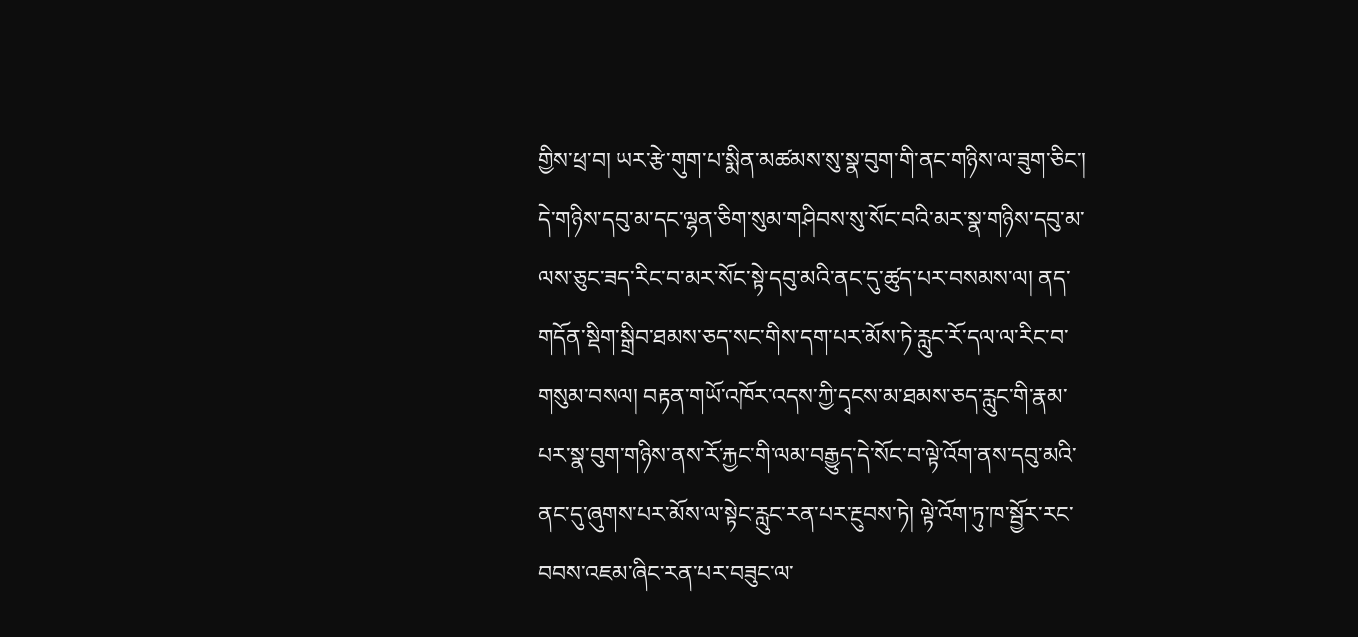གྱིས་ཕྲ་བ། ཡར་རྩེ་གུག་པ་སྨིན་མཚམས་སུ་སྣ་བུག་གི་ནང་གཉིས་ལ་ཟུག་ཅིང་། དེ་གཉིས་དབུ་མ་དང་ལྷན་ཅིག་སུམ་གཤིབས་སུ་སོང་བའི་མར་སྣ་གཉིས་དབུ་མ་ལས་ཅུང་ཟད་རིང་བ་མར་སོང་སྟེ་དབུ་མའི་ནང་དུ་ཚུད་པར་བསམས་ལ། ནད་གདོན་སྡིག་སྒྲིབ་ཐམས་ཅད་སང་གིས་དག་པར་མོས་ཏེ་རླུང་རོ་དལ་ལ་རིང་བ་གསུམ་བསལ། བརྟན་གཡོ་འཁོར་འདས་ཀྱི་དྭངས་མ་ཐམས་ཅད་རླུང་གི་རྣམ་པར་སྣ་བུག་གཉིས་ནས་རོ་རྐྱང་གི་ལམ་བརྒྱུད་དེ་སོང་བ་ལྟེ་འོག་ནས་དབུ་མའི་ནང་དུ་ཞུགས་པར་མོས་ལ་སྟེང་རླུང་རན་པར་རྔུབས་ཏེ། ལྟེ་འོག་ཏུ་ཁ་སྦྱོར་རང་བབས་འཇམ་ཞིང་རན་པར་བཟུང་ལ་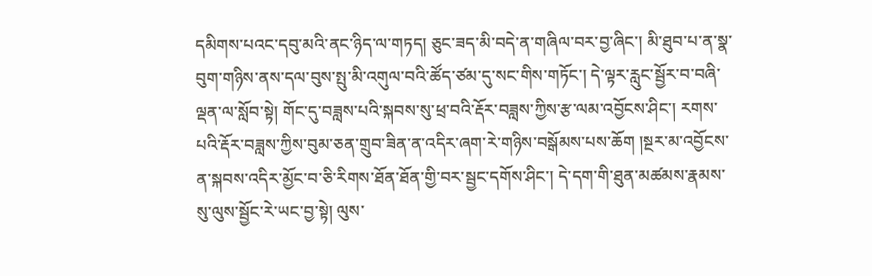དམིགས་པའང་དབུ་མའི་ནང་ཉིད་ལ་གཏད། ཅུང་ཟད་མི་བདེ་ན་གཞིལ་བར་བྱ་ཞིང་། མི་ཐུབ་པ་ན་སྣ་བུག་གཉིས་ནས་དལ་བུས་སྤུ་མི་འགུལ་བའི་ཚོད་ཙམ་དུ་སང་གིས་གཏོང་། དེ་ལྟར་རླུང་སྦྱོར་བ་བཞི་ལྡན་ལ་སློབ་སྟེ། གོང་དུ་བཟླས་པའི་སྐབས་སུ་ཕྲ་བའི་རྡོར་བཟླས་ཀྱིས་རྩ་ལམ་འབྱོངས་ཤིང་། རགས་པའི་རྡོར་བཟླས་ཀྱིས་བུམ་ཅན་གྲུབ་ཟིན་ན་འདིར་ཞག་རེ་གཉིས་བསྒོམས་པས་ཆོག །སྔར་མ་འབྱོངས་ན་སྐབས་འདིར་མྱོང་བ་ཅི་རིགས་ཐོན་ཐོན་གྱི་བར་སྦྱང་དགོས་ཤིང་། དེ་དག་གི་ཐུན་མཚམས་རྣམས་སུ་ལུས་སྦྱོང་རེ་ཡང་བྱ་སྟེ། ལུས་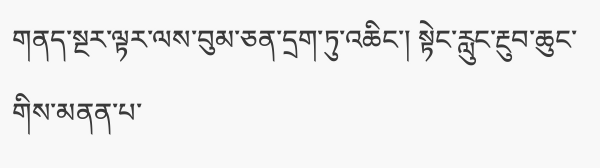གནད་སྔར་ལྟར་ལས་བུམ་ཅན་དྲག་ཏུ་འཆིང་། སྟེང་རླུང་རྔུབ་ཆུང་གིས་མནན་པ་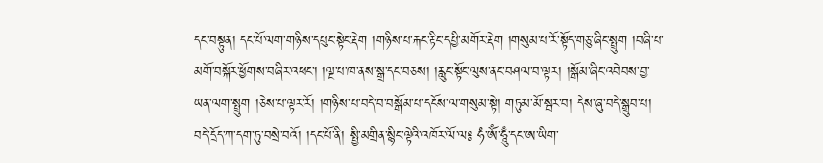དང་བསྟུན། དང་པོ་ལག་གཉིས་དཔུང་སྟེང་རྡེག །གཉིས་པ་རྐང་རྟིང་དཔྱི་མགོར་རྡེག །གསུམ་པ་རོ་སྟོད་གཅུ་ཞིང་སྤྲུག །བཞི་པ་མགོ་བསྐོར་ཕྱོགས་བཞིར་འཕང་། །ལྔ་པ་ཁ་ནས་སྒྲ་དང་བཅས། །རླུང་སྟོང་ལུས་ནང་བཤལ་བ་ལྟར། །སྒོམ་ཞིང་འབེབས་བྱ་ཡན་ལག་སྤྲུག །ཅེས་པ་ལྟར་རོ། །གཉིས་པ་བདེ་བ་བསྒོམ་པ་དངོས་ལ་གསུམ་སྟེ། གཏུམ་མོ་སྦར་བ། དེས་ཞུ་བདེ་སྒྲུབ་པ། བདེ་དྲོད་ཀ་དག་ཏུ་བསྲེ་བའོ། །དང་པོ་ནི། སྤྱི་མགྲིན་སྙིང་ལྟེའི་འཁོར་ལོ་ལ༔ ཧཾ་ཨོཾ་ཧཱུྃ་དང་ཨ་ཡིག་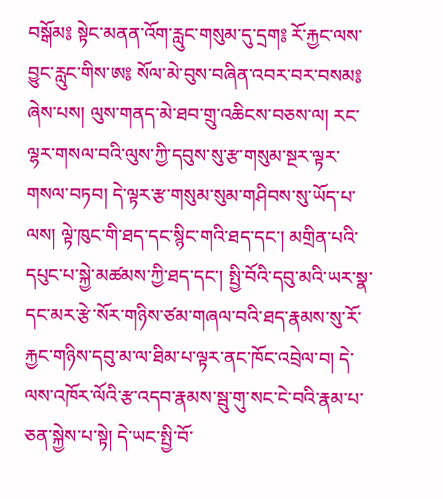བསྒོམ༔ སྟེང་མནན་འོག་རླུང་གསུམ་དུ་དྲག༔ རོ་རྐྱང་ལས་བྱུང་རླུང་གིས་ཨ༔ སོལ་མེ་བུས་བཞིན་འབར་བར་བསམ༔ ཞེས་པས། ལུས་གནད་མེ་ཐབ་གྲུ་འཆིངས་བཅས་ལ། རང་ལྷར་གསལ་བའི་ལུས་ཀྱི་དབུས་སུ་རྩ་གསུམ་སྔར་ལྟར་གསལ་བཏབ། དེ་ལྟར་རྩ་གསུམ་སུམ་གཤིབས་སུ་ཡོད་པ་ལས། ལྟེ་ཁུང་གི་ཐད་དང་སྙིང་གའི་ཐད་དང་། མགྲིན་པའི་དཔུང་པ་སྐྱེ་མཚམས་ཀྱི་ཐད་དང་། སྤྱི་བོའི་དབུ་མའི་ཡར་སྣ་དང་མར་རྩེ་སོར་གཉིས་ཙམ་གཞལ་བའི་ཐད་རྣམས་སུ་རོ་རྐྱང་གཉིས་དབུ་མ་ལ་ཐིམ་པ་ལྟར་ནང་ཁོང་འབྲེལ་བ། དེ་ལས་འཁོར་ལོའི་རྩ་འདབ་རྣམས་སྦུ་གུ་སང་ངེ་བའི་རྣམ་པ་ཅན་སྐྱེས་པ་སྟེ། དེ་ཡང་སྤྱི་བོ་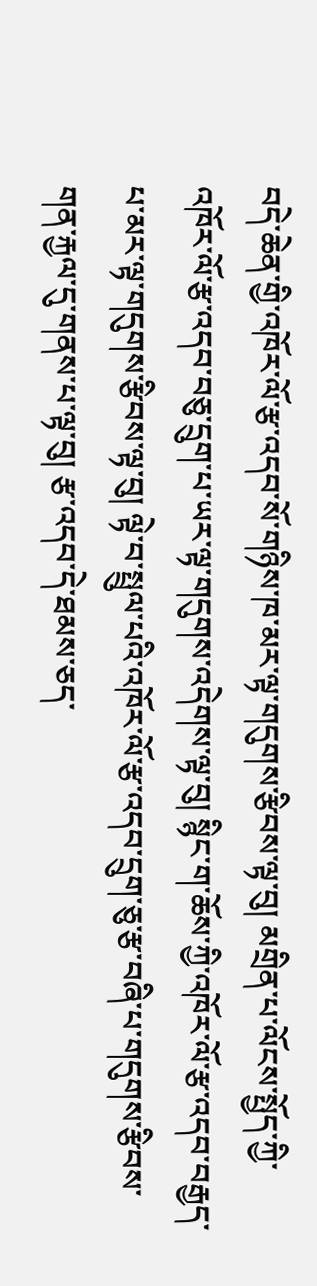བདེ་ཆེན་གྱི་འཁོར་ལོ་རྩ་འདབ་སོ་གཉིས་ཁ་མར་ལྟ་གདུགས་རྩིབས་ལྟ་བུ། མགྲིན་པ་ལོངས་སྤྱོད་ཀྱི་འཁོར་ལོ་རྩ་འདབ་བཅུ་དྲུག་པ་ཡར་ལྟ་གདུགས་འདེགས་ལྟ་བུ། སྙིང་ག་ཆོས་ཀྱི་འཁོར་ལོ་རྩ་འདབ་བརྒྱད་པ་མར་ལྟ་གདུགས་རྩིབས་ལྟ་བུ། ལྟེ་བ་སྤྲུལ་པའི་འཁོར་ལོ་རྩ་འདབ་དྲུག་ཅུ་རྩ་བཞི་པ་གདུགས་རྩིབས་གན་རྐྱལ་དུ་གནས་པ་ལྟ་བུ། རྩ་འདབ་དེ་ཐམས་ཅད་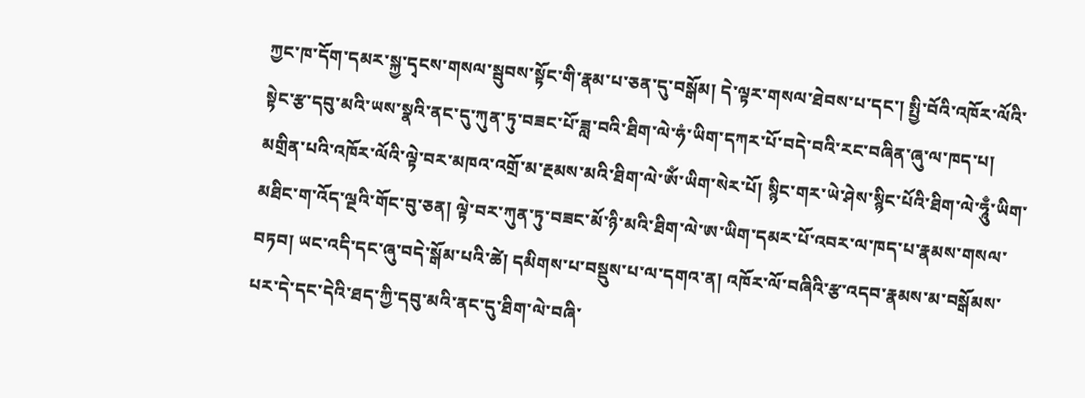ཀྱང་ཁ་དོག་དམར་སྐྱ་དྭངས་གསལ་སྦུབས་སྟོང་གི་རྣམ་པ་ཅན་དུ་བསྒོམ། དེ་ལྟར་གསལ་ཐེབས་པ་དང་། སྤྱི་བོའི་འཁོར་ལོའི་སྟེང་རྩ་དབུ་མའི་ཡས་སྣའི་ནང་དུ་ཀུན་ཏུ་བཟང་པོ་ཟླ་བའི་ཐིག་ལེ་ཧཾ་ཡིག་དཀར་པོ་བདེ་བའི་རང་བཞིན་ཞུ་ལ་ཁད་པ། མགྲིན་པའི་འཁོར་ལོའི་ལྟེ་བར་མཁའ་འགྲོ་མ་རྔམས་མའི་ཐིག་ལེ་ཨོཾ་ཡིག་སེར་པོ། སྙིང་གར་ཡེ་ཤེས་སྙིང་པོའི་ཐིག་ལེ་ཧཱུྃ་ཡིག་མཐིང་ག་འོད་ལྔའི་གོང་བུ་ཅན། ལྟེ་བར་ཀུན་ཏུ་བཟང་མོ་ཉི་མའི་ཐིག་ལེ་ཨ་ཡིག་དམར་པོ་འབར་ལ་ཁད་པ་རྣམས་གསལ་བཏབ། ཡང་འདི་དང་ཞུ་བདེ་སྒོམ་པའི་ཚེ། དམིགས་པ་བསྡུས་པ་ལ་དགའ་ན། འཁོར་ལོ་བཞིའི་རྩ་འདབ་རྣམས་མ་བསྒོམས་པར་དེ་དང་དེའི་ཐད་ཀྱི་དབུ་མའི་ནང་དུ་ཐིག་ལེ་བཞི་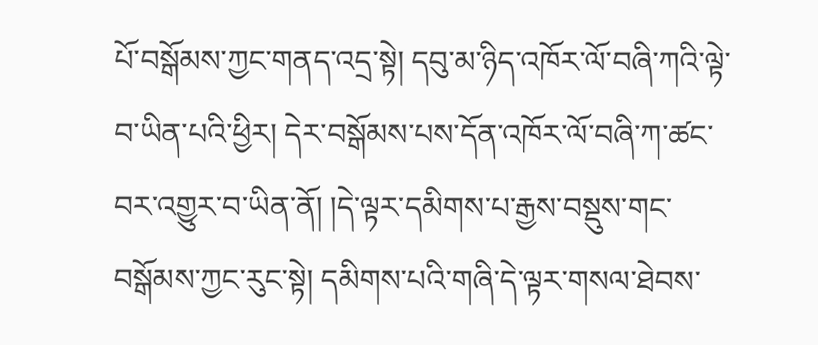པོ་བསྒོམས་ཀྱང་གནད་འདྲ་སྟེ། དབུ་མ་ཉིད་འཁོར་ལོ་བཞི་ཀའི་ལྟེ་བ་ཡིན་པའི་ཕྱིར། དེར་བསྒོམས་པས་དོན་འཁོར་ལོ་བཞི་ཀ་ཚང་བར་འགྱུར་བ་ཡིན་ནོ། །དེ་ལྟར་དམིགས་པ་རྒྱས་བསྡུས་གང་བསྒོམས་ཀྱང་རུང་སྟེ། དམིགས་པའི་གཞི་དེ་ལྟར་གསལ་ཐེབས་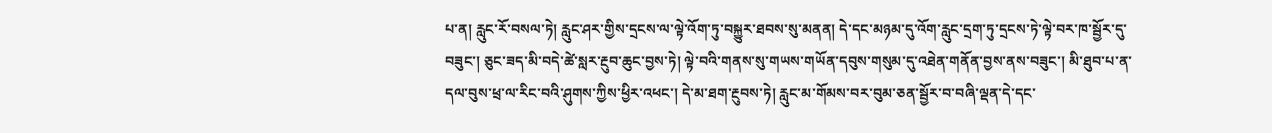པ་ན། རླུང་རོ་བསལ་ཏེ། རླུང་ཤར་གྱིས་དྲངས་ལ་ལྟེ་འོག་ཏུ་བསྐྱུར་ཐབས་སུ་མནན། དེ་དང་མཉམ་དུ་འོག་རླུང་དྲག་ཏུ་དྲངས་ཏེ་ལྟེ་བར་ཁ་སྦྱོར་དུ་བཟུང་། ཅུང་ཟད་མི་བདེ་ཚེ་སླར་རྔུབ་ཆུང་བྱས་ཏེ། ལྟེ་བའི་གནས་སུ་གཡས་གཡོན་དབུས་གསུམ་དུ་འཐེན་གནོན་བྱས་ནས་བཟུང་། མི་ཐུབ་པ་ན་དལ་བུས་ཕྲ་ལ་རིང་བའི་ཤུགས་ཀྱིས་ཕྱིར་འཕང་། དེ་མ་ཐག་རྔུབས་ཏེ། རླུང་མ་གོམས་བར་བུམ་ཅན་སྦྱོར་བ་བཞི་ལྡན་དེ་དང་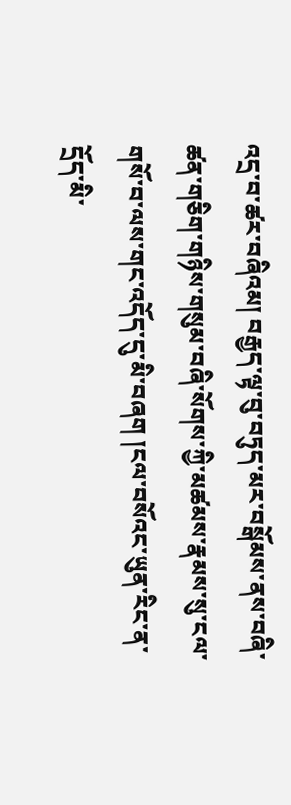འདྲ་བ་ཚར་བཞིའམ། བརྒྱད་ལྟ་བུ་བཏུད་མར་བསྒོམས་ནས་བཞི་ཚན་གཅིག་གཉིས་གསུམ་བཞི་སོགས་ཀྱི་མཚམས་རྣམས་སུ་ངལ་གསོ་བ་ལས་གང་འདོད་དུ་མི་བཞག །ངལ་བསོའང་ཡུན་རིང་ན་དྲོད་མི་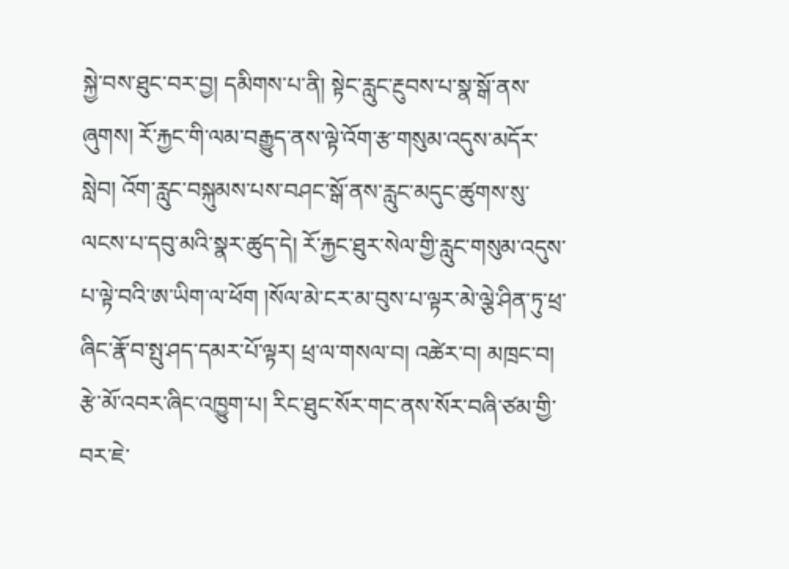སྐྱེ་བས་ཐུང་བར་བྱ། དམིགས་པ་ནི། སྟེང་རླུང་རྔུབས་པ་སྣ་སྒོ་ནས་ཞུགས། རོ་རྐྱང་གི་ལམ་བརྒྱུད་ནས་ལྟེ་འོག་རྩ་གསུམ་འདུས་མདོར་སླེབ། འོག་རླུང་བསྐུམས་པས་བཤང་སྒོ་ནས་རླུང་མདུང་ཚུགས་སུ་ལངས་པ་དབུ་མའི་སྣར་ཚུད་དེ། རོ་རྐྱང་ཐུར་སེལ་གྱི་རླུང་གསུམ་འདུས་པ་ལྟེ་བའི་ཨ་ཡིག་ལ་ཕོག །སོལ་མེ་ངར་མ་བུས་པ་ལྟར་མེ་ལྕེ་ཤིན་ཏུ་ཕྲ་ཞིང་རྣོ་བ་སྤུ་ཤད་དམར་པོ་ལྟར། ཕྲ་ལ་གསལ་བ། འཚེར་བ། མཁྲང་བ། རྩེ་མོ་འབར་ཞིང་འཁྱུག་པ། རིང་ཐུང་སོར་གང་ནས་སོར་བཞི་ཙམ་གྱི་བར་ཇེ་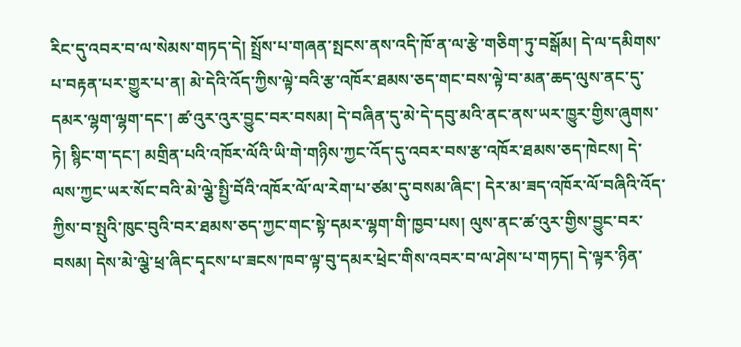རིང་དུ་འབར་བ་ལ་སེམས་གཏད་དེ། སྤྲོས་པ་གཞན་སྤངས་ནས་འདི་ཁོ་ན་ལ་རྩེ་གཅིག་ཏུ་བསྒོམ། དེ་ལ་དམིགས་པ་བརྟན་པར་གྱུར་པ་ན། མེ་དེའི་འོད་ཀྱིས་ལྟེ་བའི་རྩ་འཁོར་ཐམས་ཅད་གང་བས་ལྟེ་བ་མན་ཆད་ལུས་ནང་དུ་དམར་ལྷག་ལྷག་དང་། ཚ་འུར་འུར་བྱུང་བར་བསམ། དེ་བཞིན་དུ་མེ་དེ་དབུ་མའི་ནང་ནས་ཡར་ཁྱུར་གྱིས་ཞུགས་ཏེ། སྙིང་ག་དང་། མགྲིན་པའི་འཁོར་ལོའི་ཡི་གེ་གཉིས་ཀྱང་འོད་དུ་འབར་བས་རྩ་འཁོར་ཐམས་ཅད་ཁེངས། དེ་ལས་ཀྱང་ཡར་སོང་བའི་མེ་ལྕེ་སྤྱི་བོའི་འཁོར་ལོ་ལ་རེག་པ་ཙམ་དུ་བསམ་ཞིང་། དེར་མ་ཟད་འཁོར་ལོ་བཞིའི་འོད་ཀྱིས་བ་སྤུའི་ཁུང་བུའི་བར་ཐམས་ཅད་ཀྱང་གང་སྟེ་དམར་ལྷག་གི་ཁྱབ་པས། ལུས་ནང་ཚ་འུར་གྱིས་བྱུང་བར་བསམ། དེས་མེ་ལྕེ་ཕྲ་ཞིང་དྭངས་པ་ཟངས་ཁབ་ལྟ་བུ་དམར་ཕྲེང་གིས་འབར་བ་ལ་ཤེས་པ་གཏད། དེ་ལྟར་ཉིན་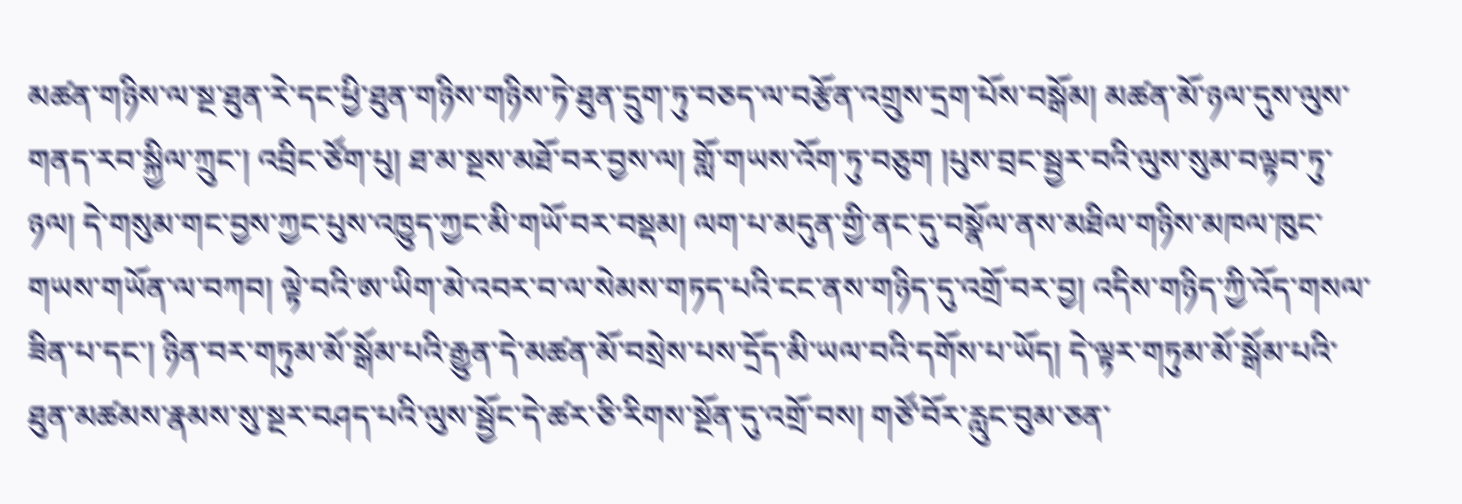མཚན་གཉིས་ལ་སྔ་ཐུན་རེ་དང་ཕྱི་ཐུན་གཉིས་གཉིས་ཏེ་ཐུན་དྲུག་ཏུ་བཅད་ལ་བརྩོན་འགྲུས་དྲག་པོས་བསྒོམ། མཚན་མོ་ཉལ་དུས་ལུས་གནད་རབ་སྐྱིལ་ཀྲུང་། འབྲིང་ཙོག་པུ། ཐ་མ་སྔས་མཐོ་བར་བྱས་ལ། གློ་གཡས་འོག་ཏུ་བཅུག །པུས་བྲང་སྦྱར་བའི་ལུས་སུམ་བལྟབ་ཏུ་ཉལ། དེ་གསུམ་གང་བྱས་ཀྱང་པུས་འཁྱུད་ཀྱང་མི་གཡོ་བར་བསྡམ། ལག་པ་མདུན་གྱི་ནང་དུ་བསྣོལ་ནས་མཐིལ་གཉིས་མཁལ་ཁུང་གཡས་གཡོན་ལ་བཀབ། ལྟེ་བའི་ཨ་ཡིག་མེ་འབར་བ་ལ་སེམས་གཏད་པའི་ངང་ནས་གཉིད་དུ་འགྲོ་བར་བྱ། འདིས་གཉིད་ཀྱི་འོད་གསལ་ཟིན་པ་དང་། ཉིན་བར་གཏུམ་མོ་སྒོམ་པའི་རྒྱུན་དེ་མཚན་མོ་བསྲེས་པས་དྲོད་མི་ཡལ་བའི་དགོས་པ་ཡོད། དེ་ལྟར་གཏུམ་མོ་སྒོམ་པའི་ཐུན་མཚམས་རྣམས་སུ་སྔར་བཤད་པའི་ལུས་སྦྱོང་དེ་ཚར་ཅི་རིགས་སྔོན་དུ་འགྲོ་བས། གཙོ་བོར་རླུང་བུམ་ཅན་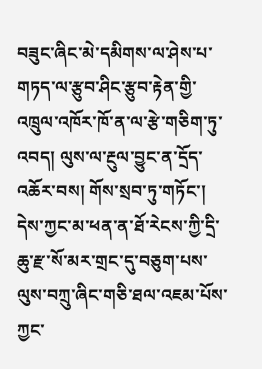བཟུང་ཞིང་མེ་དམིགས་ལ་ཤེས་པ་གཏད་ལ་རྩུབ་ཤིང་རྩུབ་རྟེན་གྱི་འཁྲུལ་འཁོར་ཁོ་ན་ལ་རྩེ་གཅིག་ཏུ་འབད། ལུས་ལ་རྔུལ་བྱུང་ན་དྲོད་འཆོར་བས། གོས་སྲབ་ཏུ་གཏོང་། དེས་ཀྱང་མ་ཕན་ན་ཐོ་རེངས་ཀྱི་དྲི་ཆུ་རྫ་སོ་མར་གྲང་དུ་བཅུག་པས་ལུས་བཀྲུ་ཞིང་གཅི་ཐལ་འཇམ་པོས་ཀྱང་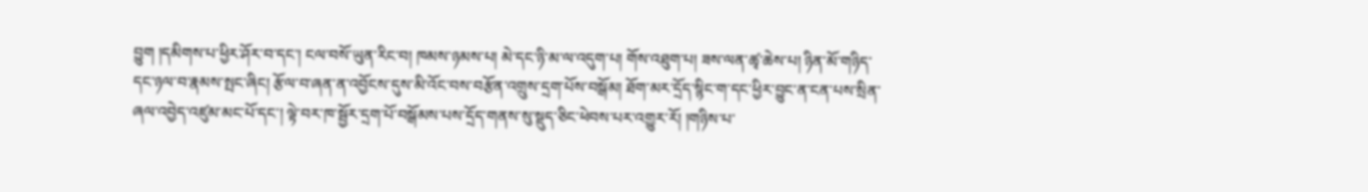བྱུག །དམིགས་པ་ཕྱིར་ཤོར་བ་དང་། ངལ་བསོ་ཡུན་རིང་བ། ཁམས་ཉམས་པ། མེ་དང་ཉི་མ་ལ་འདུག་པ། གོས་འཐུག་པ། ཟས་ལན་ཚྭ་ཆེས་པ། ཉིན་མོ་གཉིད་དང་ཉལ་བ་རྣམས་སྤང་ཞིང། རྩོལ་བ་ཞན་ན་འབྱོངས་དུས་མི་འོང་བས་བརྩོན་འགྲུས་དྲག་པོས་བསྒོམ། ཐོག་མར་དྲོད་སྙིང་ག་དང་ཕྱིར་བྱུང་ན་ངན་པས་སྲིན་ཞལ་འབྱེད་འཛུམ་མང་པོ་དང་། ལྟེ་བར་ཁ་སྦྱོར་དྲག་པོ་བསྒོམས་པས་དྲོད་གནས་སུ་སྡུད་ཅིང་ཕེབས་པར་འགྱུར་རོ། །གཉིས་པ་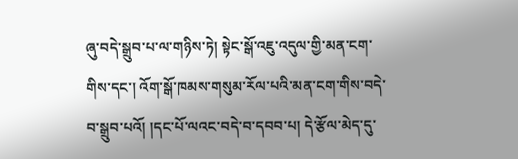ཞུ་བདེ་སྒྲུབ་པ་ལ་གཉིས་ཏེ། སྟེང་སྒོ་འཇུ་འདུལ་གྱི་མན་ངག་གིས་དང་། འོག་སྒོ་ཁམས་གསུམ་རོལ་པའི་མན་ངག་གིས་བདེ་བ་སྒྲུབ་པའོ། །དང་པོ་ལའང་བདེ་བ་དབབ་པ། དེ་རྩོལ་མེད་དུ་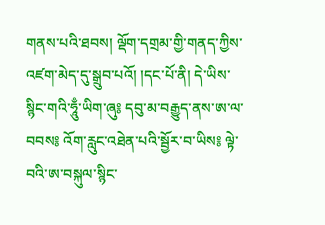གནས་པའི་ཐབས། ལྡོག་དགྲམ་གྱི་གནད་ཀྱིས་འཛག་མེད་དུ་སྒྲུབ་པའོ། །དང་པོ་ནི། དེ་ཡིས་སྙིང་གའི་ཧཱུྃ་ཡིག་ཞུ༔ དབུ་མ་བརྒྱུད་ནས་ཨ་ལ་བབས༔ འོག་རླུང་འཐེན་པའི་སྦྱོར་བ་ཡིས༔ ལྟེ་བའི་ཨ་བསྐུལ་སྙིང་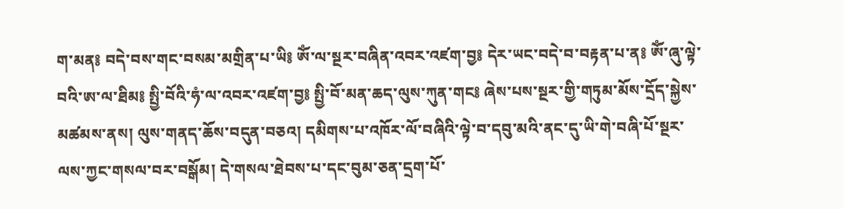ག་མན༔ བདེ་བས་གང་བསམ་མགྲིན་པ་ཡི༔ ཨོཾ་ལ་སྔར་བཞིན་འབར་འཛག་བྱ༔ དེར་ཡང་བདེ་བ་བརྟན་པ་ན༔ ཨོཾ་ཞུ་ལྟེ་བའི་ཨ་ལ་ཐིམ༔ སྤྱི་བོའི་ཧཾ་ལ་འབར་འཛག་བྱ༔ སྤྱི་བོ་མན་ཆད་ལུས་ཀུན་གང༔ ཞེས་པས་སྔར་གྱི་གཏུམ་མོས་དྲོད་སྐྱེས་མཚམས་ནས། ལུས་གནད་ཆོས་བདུན་བཅའ། དམིགས་པ་འཁོར་ལོ་བཞིའི་ལྟེ་བ་དབུ་མའི་ནང་དུ་ཡི་གེ་བཞི་པོ་སྔར་ལས་ཀྱང་གསལ་བར་བསྒོམ། དེ་གསལ་ཐེབས་པ་དང་བུམ་ཅན་དྲག་པོ་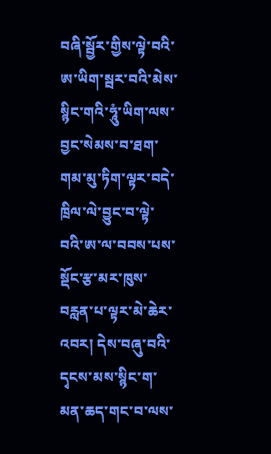བཞི་སྦྱོར་གྱིས་ལྟེ་བའི་ཨ་ཡིག་སྦར་བའི་མེས་སྙིང་གའི་ཧཱུཾ་ཡིག་ལས་བྱང་སེམས་བ་ཐག་གམ་མུ་ཏིག་ལྟར་བདེ་ཁྲིལ་ལེ་བྱུང་བ་ལྟེ་བའི་ཨ་ལ་བབས་པས་སྡོང་རྩ་མར་ཁུས་བརླན་པ་ལྟར་མེ་ཆེར་འབར། དེས་བཞུ་བའི་དྭངས་མས་སྙིང་ག་མན་ཆད་གང་བ་ལས་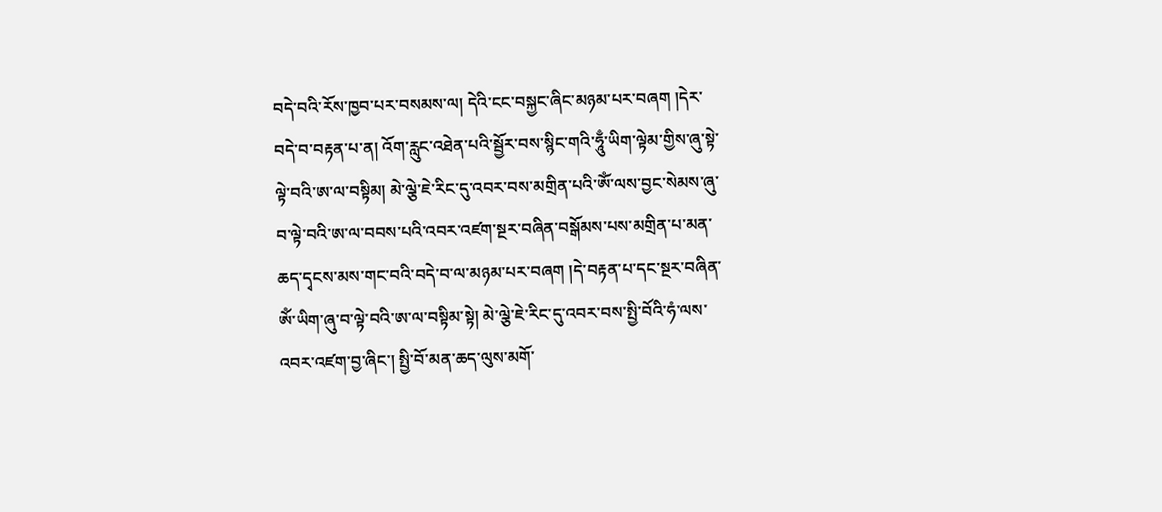བདེ་བའི་རོས་ཁྱབ་པར་བསམས་ལ། དེའི་ངང་བསྐྱང་ཞིང་མཉམ་པར་བཞག །དེར་བདེ་བ་བརྟན་པ་ན། འོག་རླུང་འཐེན་པའི་སྦྱོར་བས་སྙིང་གའི་ཧཱུྃ་ཡིག་ལྟེམ་གྱིས་ཞུ་སྟེ་ལྟེ་བའི་ཨ་ལ་བསྟིམ། མེ་ལྕེ་ཇེ་རིང་དུ་འབར་བས་མགྲིན་པའི་ཨོཾ་ལས་བྱང་སེམས་ཞུ་བ་ལྟེ་བའི་ཨ་ལ་བབས་པའི་འབར་འཛག་སྔར་བཞིན་བསྒོམས་པས་མགྲིན་པ་མན་ཆད་དྭངས་མས་གང་བའི་བདེ་བ་ལ་མཉམ་པར་བཞག །དེ་བརྟན་པ་དང་སྔར་བཞིན་ཨོཾ་ཡིག་ཞུ་བ་ལྟེ་བའི་ཨ་ལ་བསྟིམ་སྟེ། མེ་ལྕེ་ཇེ་རིང་དུ་འབར་བས་སྤྱི་བོའི་ཧཾ་ལས་འབར་འཛག་བྱ་ཞིང་། སྤྱི་བོ་མན་ཆད་ལུས་མགོ་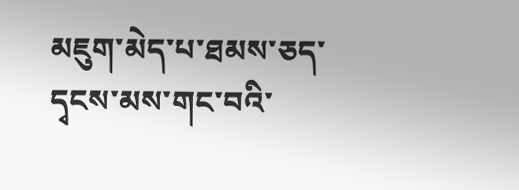མཇུག་མེད་པ་ཐམས་ཅད་དྭངས་མས་གང་བའི་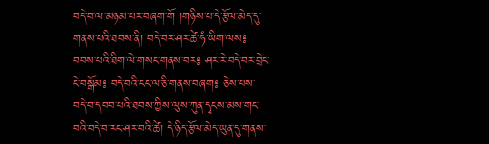བདེ་བ་ལ་མཉམ་པར་བཞག་གོ །གཉིས་པ་དེ་རྩོལ་མེད་དུ་གནས་པའི་ཐབས་ནི། བདེ་བར་ཤར་ཚེ་ཧཾ་ཡིག་ལས༔ བབས་པའི་ཐིག་ལེ་གསང་གནས་བར༔ ཤར་རེ་བདེ་བར་བྲེང་ངེ་བསྒོམ༔ བདེ་བའི་ངང་ལ་ཅི་གནས་བཞག༔ ཅེས་པས་བདེ་བ་དབབ་པའི་ཐབས་ཀྱིས་ལུས་ཀུན་དྭངས་མས་གང་བའི་བདེ་བ་རང་ཤར་བའི་ཚེ། དེ་ཉིད་རྩོལ་མེད་ཡུན་དུ་གནས་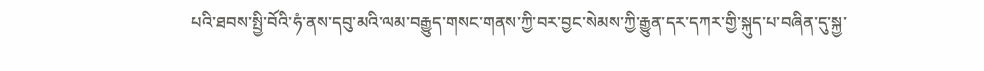པའི་ཐབས་སྤྱི་བོའི་ཧཾ་ནས་དབུ་མའི་ལམ་བརྒྱུད་གསང་གནས་ཀྱི་བར་བྱང་སེམས་ཀྱི་རྒྱུན་དར་དཀར་གྱི་སྐུད་པ་བཞིན་དུ་སྐྱ་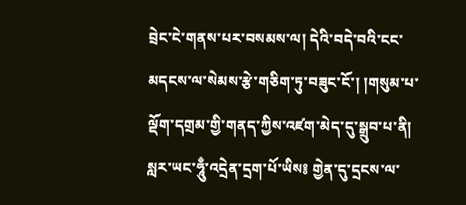བྲེང་ངེ་གནས་པར་བསམས་ལ། དེའི་བདེ་བའི་ངང་མདངས་ལ་སེམས་རྩེ་གཅིག་ཏུ་བཟུང་ངོ་། །གསུམ་པ་ལྡོག་དགྲམ་གྱི་གནད་ཀྱིས་འཛག་མེད་དུ་སྒྲུབ་པ་ནི། སླར་ཡང་ཧཱུྃ་འདྲེན་དྲག་པོ་ཡིས༔ གྱེན་དུ་དྲངས་ལ་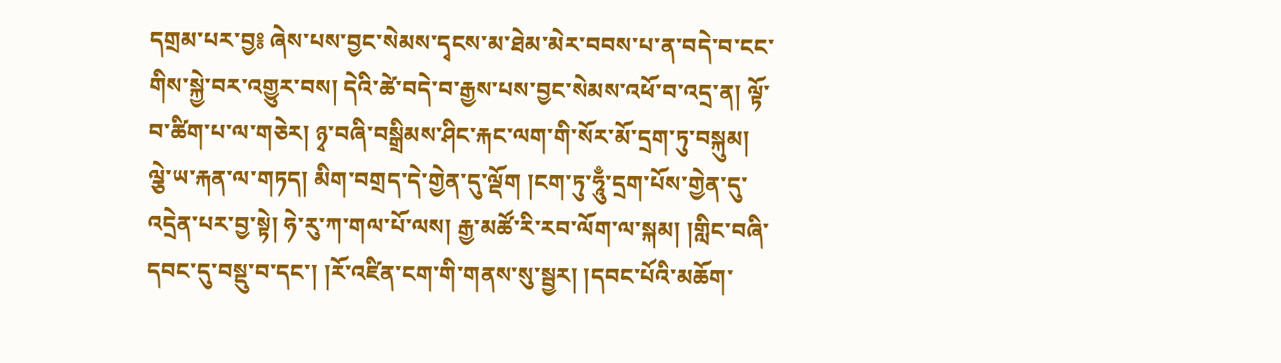དགྲམ་པར་བྱ༔ ཞེས་པས་བྱང་སེམས་དྭངས་མ་ཐེམ་མེར་བབས་པ་ན་བདེ་བ་ངང་གིས་སྐྱེ་བར་འགྱུར་བས། དེའི་ཚེ་བདེ་བ་རྒྱས་པས་བྱང་སེམས་འཕོ་བ་འདྲ་ན། ལྟོ་བ་ཚིག་པ་ལ་གཅེར། ཉྭ་བཞི་བསྒྲིམས་ཤིང་རྐང་ལག་གི་སོར་མོ་དྲག་ཏུ་བསྐུམ། ལྕེ་ཡ་རྐན་ལ་གཏད། མིག་བགྲད་དེ་གྱེན་དུ་ལྡོག །ངག་ཏུ་ཧཱུྃ་དྲག་པོས་གྱེན་དུ་འདྲེན་པར་བྱ་སྟེ། ཧེ་རུ་ཀ་གལ་པོ་ལས། རྒྱ་མཚོ་རི་རབ་ལོག་ལ་སྐམ། །གླིང་བཞི་དབང་དུ་བསྡུ་བ་དང་། །རོ་འཛིན་ངག་གི་གནས་སུ་སྦྱར། །དབང་པོའི་མཆོག་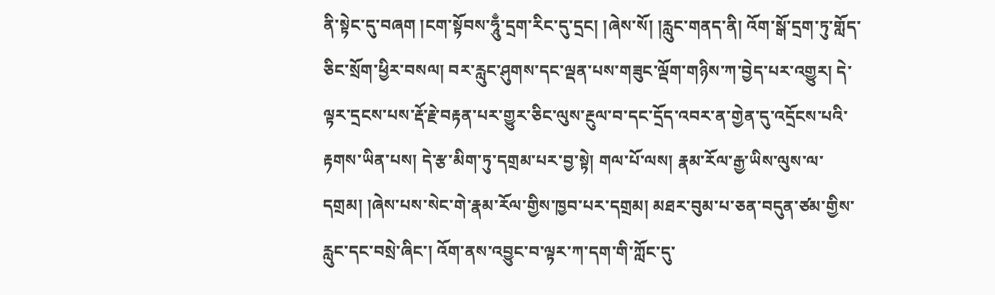ནི་སྟེང་དུ་བཞག །ངག་སྟོབས་ཧཱུྃ་དྲག་རིང་དུ་དྲང། །ཞེས་སོ། །རླུང་གནད་ནི། འོག་སྒོ་དྲག་ཏུ་གློད་ཅིང་སྲོག་ཕྱིར་བསལ། བར་རླུང་ཤུགས་དང་ལྡན་པས་གཟུང་ལྡོག་གཉིས་ཀ་བྱེད་པར་འགྱུར། དེ་ལྟར་དྲངས་པས་རྡོ་རྗེ་བརྟན་པར་གྱུར་ཅིང་ལུས་རྔུལ་བ་དང་དྲོད་འབར་ན་གྱེན་དུ་འདྲོངས་པའི་རྟགས་ཡིན་པས། དེ་རྩ་མིག་ཏུ་དགྲམ་པར་བྱ་སྟེ། གལ་པོ་ལས། རྣམ་རོལ་རྒྱ་ཡིས་ལུས་ལ་དགྲམ། །ཞེས་པས་སེང་གེ་རྣམ་རོལ་གྱིས་ཁྱབ་པར་དགྲམ། མཐར་བུམ་པ་ཅན་བདུན་ཙམ་གྱིས་རླུང་དང་བསྲེ་ཞིང་། འོག་ནས་འབྱུང་བ་ལྟར་ཀ་དག་གི་ཀློང་དུ་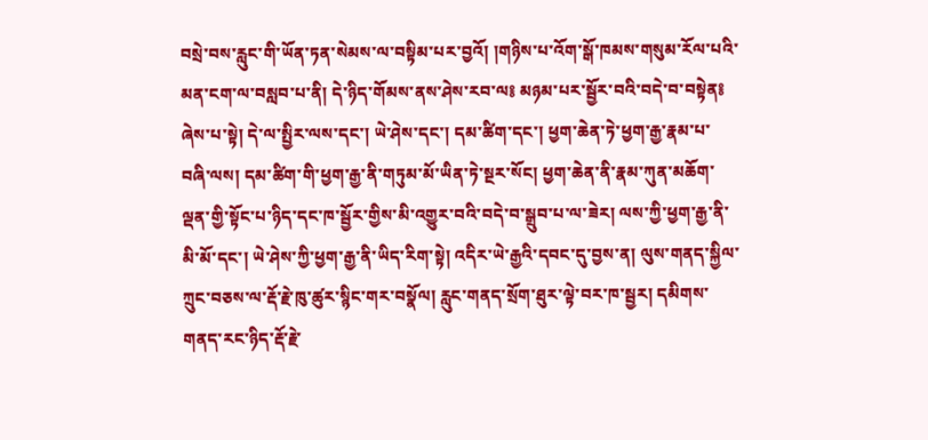བསྲེ་བས་རླུང་གི་ཡོན་ཏན་སེམས་ལ་བསྟིམ་པར་བྱའོ། །གཉིས་པ་འོག་སྒོ་ཁམས་གསུམ་རོལ་པའི་མན་ངག་ལ་བསླབ་པ་ནི། དེ་ཉིད་གོམས་ནས་ཤེས་རབ་ལ༔ མཉམ་པར་སྦྱོར་བའི་བདེ་བ་བསྟེན༔ ཞེས་པ་སྟེ། དེ་ལ་སྤྱིར་ལས་དང་། ཡེ་ཤེས་དང་། དམ་ཚིག་དང་། ཕྱག་ཆེན་ཏེ་ཕྱག་རྒྱ་རྣམ་པ་བཞི་ལས། དམ་ཚིག་གི་ཕྱག་རྒྱ་ནི་གཏུམ་མོ་ཡིན་ཏེ་སྔར་སོང། ཕྱག་ཆེན་ནི་རྣམ་ཀུན་མཆོག་ལྡན་གྱི་སྟོང་པ་ཉིད་དང་ཁ་སྦྱོར་གྱིས་མི་འགྱུར་བའི་བདེ་བ་སྒྲུབ་པ་ལ་ཟེར། ལས་ཀྱི་ཕྱག་རྒྱ་ནི་མི་མོ་དང་། ཡེ་ཤེས་ཀྱི་ཕྱག་རྒྱ་ནི་ཡིད་རིག་སྟེ། འདིར་ཡེ་རྒྱའི་དབང་དུ་བྱས་ན། ལུས་གནད་སྐྱིལ་ཀྲུང་བཅས་ལ་རྡོ་རྗེ་ཁུ་ཚུར་སྙིང་གར་བསྣོལ། རླུང་གནད་སྲོག་ཐུར་ལྟེ་བར་ཁ་སྦྱར། དམིགས་གནད་རང་ཉིད་རྡོ་རྗེ་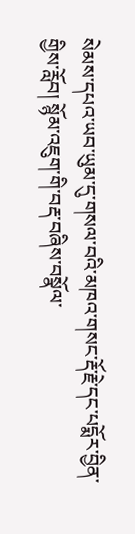སེམས་དཔའ་ཡབ་ཡུམ་དུ་གསལ་བའི་མཁའ་གསང་རྡོ་རྗེ་དང་པདྨོར་བྱིན་གྱིས་རློབ། སྙོམ་འཇུག་གི་བརྡ་བཞིས་བསྣོལ་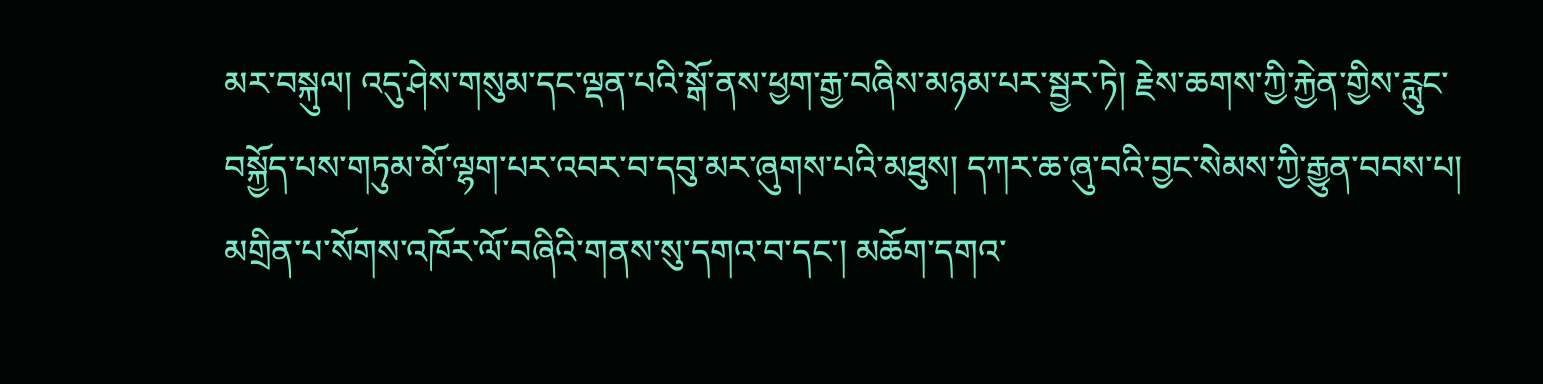མར་བསྐུལ། འདུ་ཤེས་གསུམ་དང་ལྡན་པའི་སྒོ་ནས་ཕྱག་རྒྱ་བཞིས་མཉམ་པར་སྦྱར་ཏེ། རྗེས་ཆགས་ཀྱི་རྐྱེན་གྱིས་རླུང་བསྐྱོད་པས་གཏུམ་མོ་ལྷག་པར་འབར་བ་དབུ་མར་ཞུགས་པའི་མཐུས། དཀར་ཆ་ཞུ་བའི་བྱང་སེམས་ཀྱི་རྒྱུན་བབས་པ། མགྲིན་པ་སོགས་འཁོར་ལོ་བཞིའི་གནས་སུ་དགའ་བ་དང་། མཆོག་དགའ་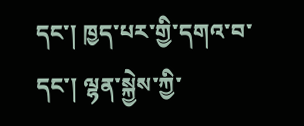དང་། ཁྱད་པར་གྱི་དགའ་བ་དང་། ལྷན་སྐྱེས་ཀྱི་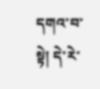དགའ་བ་སྟེ། དེ་རེ་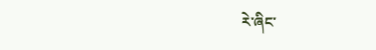རེ་ཞིང་